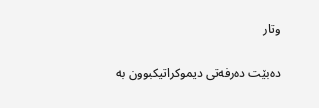وتار

دەبێت دەرفەتی دیموکراتیکبوون بە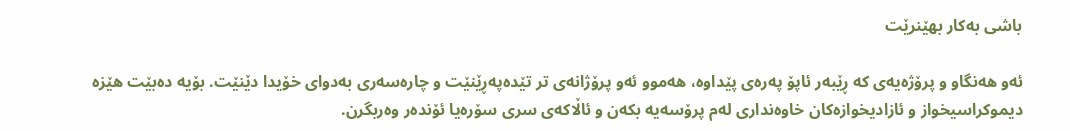باشی بەکار بهێنرێت

ئەو هەنگاو و پرۆژەیەی کە ڕێبەر ئاپۆ پەرەی پێداوە، هەموو ئەو پرۆژانەی تر تێدەپەڕێنێت و چارەسەری بەدوای خۆیدا دێنێت. بۆیە دەبێت هێزە دیموکراسیخواز و ئازادیخوازەکان خاوەنداری لەم پرۆسەیە بکەن و ئاڵاکەی سری سۆرەیا ئۆندەر وەربگرن.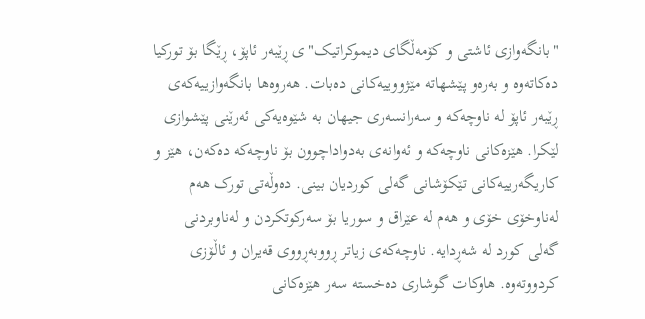"بانگەوازی ئاشتی و کۆمەڵگای دیموکراتیک"ی ڕێبەر ئاپۆ، ڕێگا بۆ تورکیا دەکاتەوە و بەرەو پێشهاتە مێژووییەکانی دەبات. هەروەها بانگەوازییەکەی ڕێبەر ئاپۆ لە ناوچەکە و سەرانسەری جیهان بە شێوەیەکی ئەرێنی پێشوازی لێکرا. هێزەکانی ناوچەکە و ئەوانەی بەدواداچوون بۆ ناوچەکە دەکەن، هێز و کاریگەرییەکانی تێکۆشانی گەلی کوردیان بینی. دەوڵەتی تورک هەم لەناوخۆی خۆی و هەم لە عێراق و سوریا بۆ سەرکوتکردن و لەناوبردنی گەلی کورد لە شەڕدایە. ناوچەکەی زیاتر ڕووبەڕووی قەیران و ئاڵۆزی کردووتەوە. هاوکات گوشاری دەخستە سەر هێزەکانی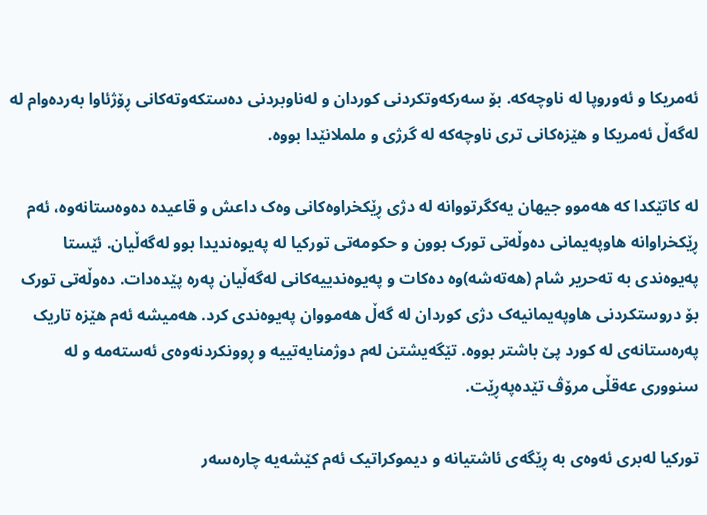ئەمریکا و ئەوروپا لە ناوچەکە. بۆ سەرکەوتکردنی کوردان و لەناوبردنی دەستکەوتەکانی ڕۆژئاوا بەردەوام لە لەگەڵ ئەمریکا و هێزەکانی تری ناوچەکە لە گرژی و ململانێدا بووە.

لە کاتێکدا کە هەموو جیهان یەکگرتووانە لە دژی ڕێکخراوەکانی وەک داعش و قاعیدە دەوەستانەوە، ئەم ڕێکخراوانە هاوپەیمانی دەوڵەتی تورک بوون و حکومەتی تورکیا لە پەیوەندیدا بوو لەگەڵیان. ئێستا پەیوەندی بە تەحریر شام (هەتەشە)وە دەکات و پەیوەندییەکانی لەگەڵیان پەرە پێدەدات. دەوڵەتی تورک بۆ دروستکردنی هاوپەیمانیەک دژی کوردان لە گەڵ هەمووان پەیوەندی کرد. هەمیشە ئەم هێزە تاریک پەرەستانەی لە کورد پێ باشتر بووە. تێگەیشتن لەم دوژمنایەتییە و ڕوونکردنەوەی ئەستەمە و لە سنووری عەقڵی مرۆڤ تێدەپەڕێت.

تورکیا لەبری ئەوەی بە ڕێگەی ئاشتیانە و دیموکراتیک ئەم کێشەیە چارەسەر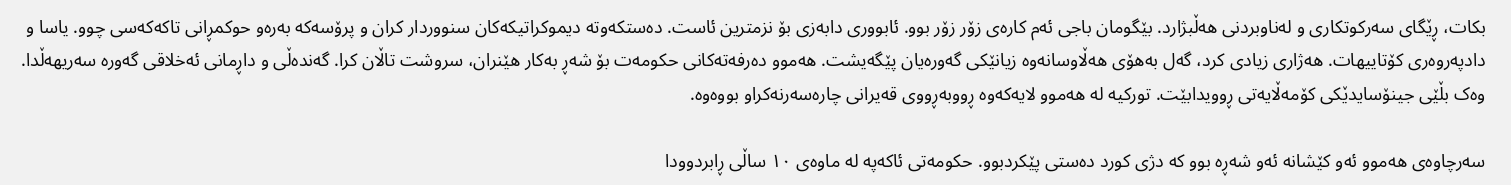بکات، ڕێگای سەرکوتکاری و لەناوبردنی هەڵبژارد. بێگومان باجی ئەم کارەی زۆر زۆر بوو. ئابووری دابەزی بۆ نزمترین ئاست. دەستکەوتە دیموکراتیکەکان سنووردار کران و پرۆسەکە بەرەو حوکمڕانی تاکەکەسی چوو. یاسا و دادپەروەری کۆتاییهات. هەژاری زیادی کرد، گەل بەهۆی هەڵاوسانەوە زیانێکی گەورەیان پێگەیشت. هەموو دەرفەتەکانی حکومەت بۆ شەڕ بەکار هێنران، سروشت تاڵان کرا. گەندەڵی و داڕمانی ئەخلاقی گەورە سەریهەڵدا. وەک بڵێی جینۆسایدێکی کۆمەڵایەتی ڕوویدابێت. تورکیە لە هەموو لایەکەوە ڕووبەڕووی قەیرانی چارەسەرنەکراو بووەوە.

سەرچاوەی هەموو ئەو کێشانە ئەو شەڕە بوو کە دژی کورد دەستی پێکردبوو. حکومەتی ئاکەپە لە ماوەی ١٠ ساڵی ڕابردوودا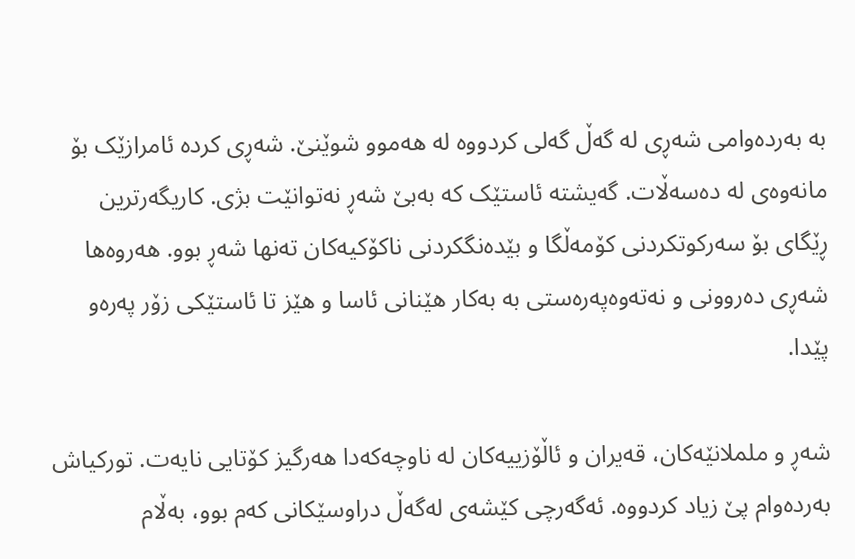بە بەردەوامی شەڕی لە گەڵ گەلی کردووە لە هەموو شوێنێ. شەڕی کردە ئامرازێک بۆ مانەوەی لە دەسەڵات. گەیشتە ئاستێک کە بەبێ شەڕ نەتوانێت بژی. کاریگەرترین ڕێگای بۆ سەرکوتکردنی کۆمەڵگا و بێدەنگکردنی ناکۆکیەکان تەنها شەڕ بوو. هەروەها شەڕی دەروونی و نەتەوەپەرەستی بە بەکار هێنانی ئاسا و ‌هێز تا ئاستێکی زۆر پەرەو پێدا.

شەڕ و ململانێەکان، قەیران و ئاڵۆزییەکان لە ناوچەکەدا هەرگیز کۆتایی نایەت. تورکیاش بەردەوام پێ زیاد کردووە. ئەگەرچی کێشەی لەگەڵ دراوسێکانی کەم بوو، بەڵام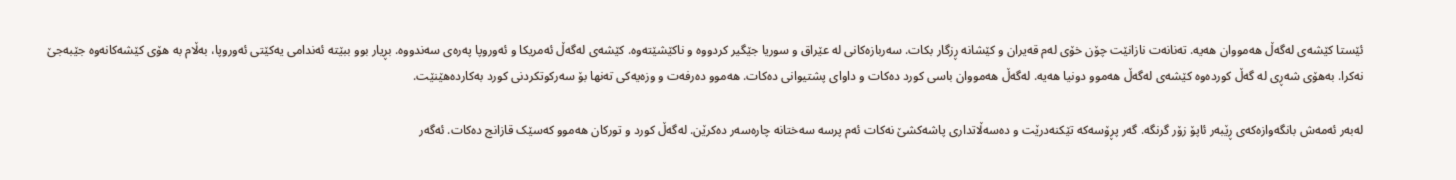ئێستا کێشەی لەگەڵ هەمووان هەیە. تەنانەت نازانێت چۆن خۆی لەم قەیران و کێشانە ڕزگار بکات. سەربازەکانی لە عێراق و سوریا جێگیر کردووە و ناکێشێتەوە. کێشەی لەگەڵ ئەمریکا و ئەوروپا پەرەی سەندووە. بڕیار بوو ببێتە ئەندامی یەکێتی ئەوروپا، بەڵام بە هۆی کێشەکانەوە جێبەجێ نەکرا. بەهۆی شەڕی لە گەڵ کوردەوە کێشەی لەگەڵ هەموو دونیا هەیە. لەگەڵ هەمووان باسی کورد دەکات و داوای پشتیوانی دەکات. هەموو دەرفەت و وزەیەکی تەنها بۆ سەرکوتکردنی کورد بەکاردەهێنێت.

لەبەر ئەمەش بانگەوازەکەی ڕێبەر ئاپۆ زۆر گرنگە. گەر پڕۆسەکە تێکنەدرێت و دەسەڵاتداری پاشەکشێ نەکات ئەم پرسە سەختانە چارەسەر دەکرێن. لەگەڵ کورد و تورکان هەموو کەسێک قازانج دەکات. ئەگەر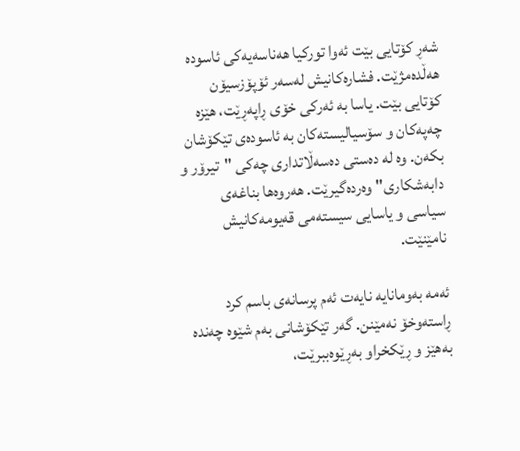شەڕ کۆتایی بێت ئەوا تورکیا هەناسەیەکی ئاسودە هەڵدەمژێت. فشارەکانیش لەسەر ئۆپۆزسیۆن کۆتایی بێت. یاسا بە ئەرکی خۆی ڕاپەڕێت، هێزە چەپەکان و سۆسیالیستەکان بە ئاسودەی تێکۆشان بکەن. وە لە دەستی دەسەڵاتداری چەکی "تیرۆر و دابەشکاری" وەردەگیرێت. هەروەها بناغەی سیاسی و یاسایی سیستەمی قەیومەکانیش نامێنێت.

ئەمە بەومانایە نایەت ئەم پرسانەی باسم کرد ڕاستەوخۆ نەمێنن. گەر تێکۆشانی بەم شێوە چەندە بەهێز و ڕێکخراو بەڕێوەببرێت،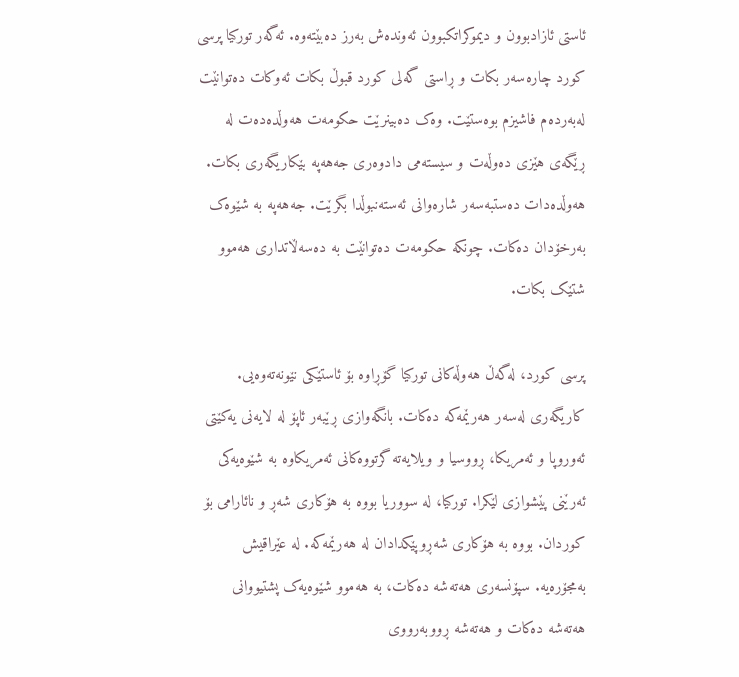ئاستی ئازادبوون و دیموکراتکبوون ئەوندەش بەرز دەبێتەوە. ئەگەر تورکیا پرسی کورد چارەسەر بکات و ڕاستی گەلی کورد قبوڵ بکات ئەوکات دەتوانێت لەبەردەم فاشیزم بوەستێت. وەک دەبینرێت حکومەت هەوڵدەدەت لە ڕێگەی هێزی دەوڵەت و سیستەمی دادوەری جەهەپە بێکاریگەری بکات. هەوڵدەدات دەستبەسەر شارەوانی ئەستەنبوڵدا بگرێت. جەهەپە بە شێوەک بەرخۆدان دەکات. چونکە حکومەت دەتوانێت بە دەسەڵاتداری هەموو شتێک بکات.

پرسی کورد، لەگەڵ هەوڵەکانی تورکیا گۆڕاوە بۆ ئاستێکی نێونەتەوەیی. کاریگەری لەسەر هەرێمەکە دەکات. بانگەوازی ڕێبەر ئاپۆ لە لایەنی یەکێتی ئەوروپا و ئەمریکا، ڕووسیا و ویلایەتە گرتووەکانی ئەمریکاوە بە شێوەیەکی ئەرێنی پێشوازی لێکرا. تورکیا، لە سووریا بووە بە هۆکاری شەڕ و نائارامی بۆ کوردان. بووە بە هۆکاری شەڕوپێکدادان لە هەرێمەکە. لە عێراقیش بەمجۆرەیە. سپۆنسەری هەتەشە دەکات، بە هەموو شێوەیەک پشتیووانی هەتەشە دەکات و هەتەشە ڕووبەرووی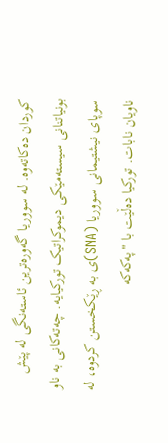کوردان دەکاتەوە. لە سووریا گەورەترین ئاستەنگی لە پێش بونیاتنانی سیستەمێکی دیموکراتیک تورکیایە. چەتەکانی بە ناو سوپای نیشتیمانی سووریا (SNA)ی بە ڕێکخستن کردوە، لە ناویان نابات. تورکیا دەڵێت با "پەکەکە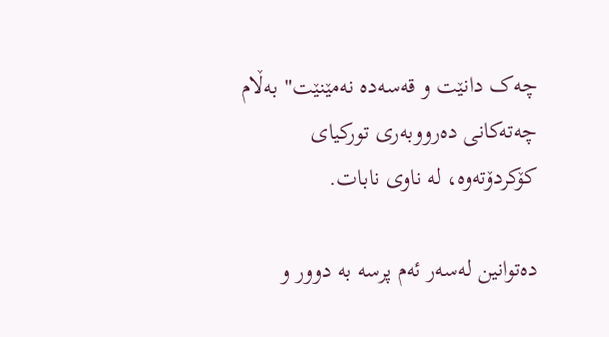چەک دانێت و قەسەدە نەمێنێت" بەڵام چەتەکانی دەرووبەری تورکیای کۆکردۆتەوە، لە ناوی نابات.

دەتوانین لەسەر ئەم پرسە بە دوور و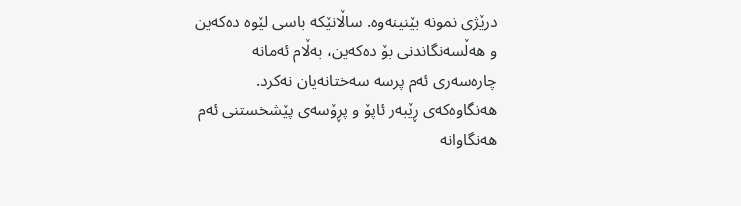درێژی نمونە بێنینەوە. ساڵانێکە باسی لێوە دەکەین و هەڵسەنگاندنی بۆ دەکەین، بەڵام ئەمانە چارەسەری ئەم پرسە سەختانەیان نەکرد. هەنگاوەکەی ڕێبەر ئاپۆ و پڕۆسەی پێشخستنی ئەم هەنگاوانە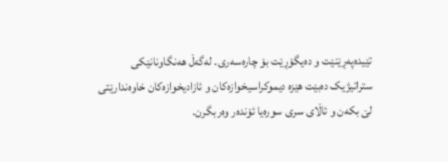تێیدەپەڕێنێت و دەیگۆڕێت بۆ چارەسەری. لەگەڵ هەنگاونانێکی ستراتیژیک دەبێت هێزە دیموکراسیخوازەکان و ئازادیخوازەکان خاوەندارێتی لێ بکەن و ئاڵای سری سورەیا ئۆندەر وەربگرن.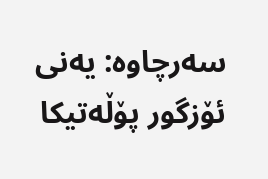سەرچاوە: یەنی ئۆزگور پۆڵەتیکا